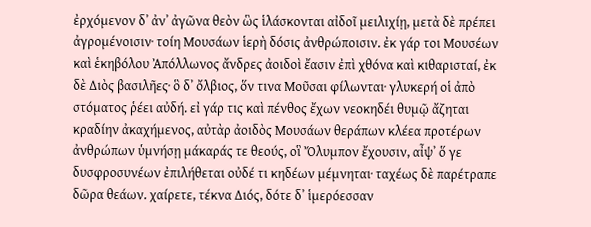ἐρχόμενον δʼ ἀνʼ ἀγῶνα θεὸν ὣς ἱλάσκονται αἰδοῖ μειλιχίῃ, μετὰ δὲ πρέπει ἀγρομένοισιν· τοίη Μουσάων ἱερὴ δόσις ἀνθρώποισιν. ἐκ γάρ τοι Μουσέων καὶ ἑκηβόλου Ἀπόλλωνος ἄνδρες ἀοιδοὶ ἔασιν ἐπὶ χθόνα καὶ κιθαρισταί, ἐκ δὲ Διὸς βασιλῆες· ὃ δʼ ὄλβιος, ὅν τινα Μοῦσαι φίλωνται· γλυκερή οἱ ἀπὸ στόματος ῥέει αὐδή. εἰ γάρ τις καὶ πένθος ἔχων νεοκηδέι θυμῷ ἄζηται κραδίην ἀκαχήμενος, αὐτὰρ ἀοιδὸς Μουσάων θεράπων κλέεα προτέρων ἀνθρώπων ὑμνήσῃ μάκαράς τε θεούς, οἳ Ὄλυμπον ἔχουσιν, αἶψʼ ὅ γε δυσφροσυνέων ἐπιλήθεται οὐδέ τι κηδέων μέμνηται· ταχέως δὲ παρέτραπε δῶρα θεάων. χαίρετε, τέκνα Διός, δότε δʼ ἱμερόεσσαν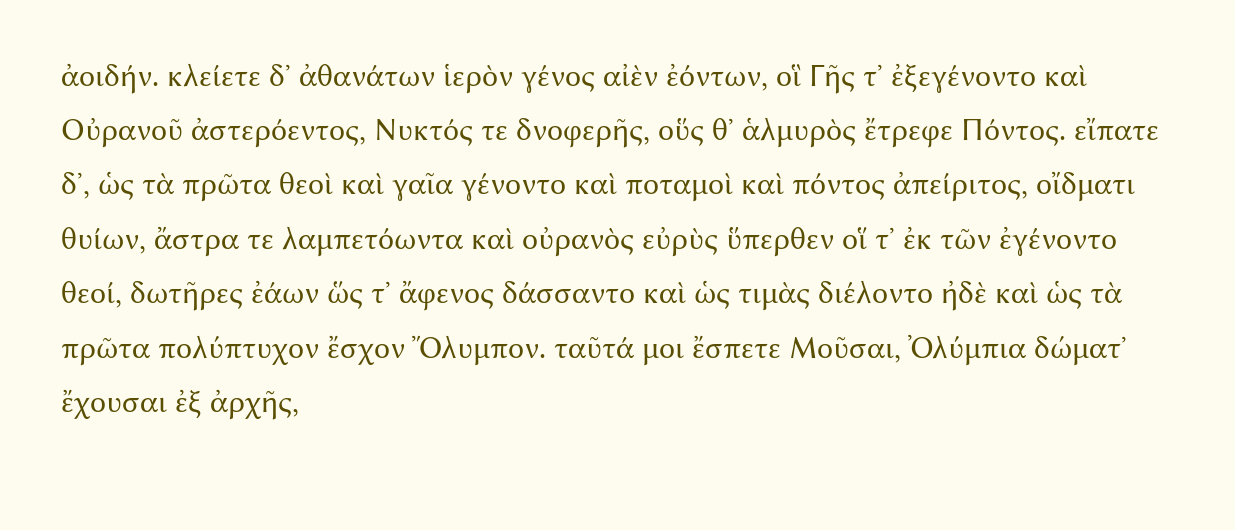ἀοιδήν. κλείετε δʼ ἀθανάτων ἱερὸν γένος αἰὲν ἐόντων, οἳ Γῆς τʼ ἐξεγένοντο καὶ Οὐρανοῦ ἀστερόεντος, Νυκτός τε δνοφερῆς, οὕς θʼ ἁλμυρὸς ἔτρεφε Πόντος. εἴπατε δʼ, ὡς τὰ πρῶτα θεοὶ καὶ γαῖα γένοντο καὶ ποταμοὶ καὶ πόντος ἀπείριτος, οἴδματι θυίων, ἄστρα τε λαμπετόωντα καὶ οὐρανὸς εὐρὺς ὕπερθεν οἵ τʼ ἐκ τῶν ἐγένοντο θεοί, δωτῆρες ἐάων ὥς τʼ ἄφενος δάσσαντο καὶ ὡς τιμὰς διέλοντο ἠδὲ καὶ ὡς τὰ πρῶτα πολύπτυχον ἔσχον Ὄλυμπον. ταῦτά μοι ἔσπετε Μοῦσαι, Ὀλύμπια δώματʼ ἔχουσαι ἐξ ἀρχῆς,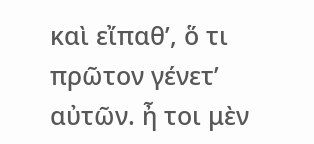καὶ εἴπαθʼ, ὅ τι πρῶτον γένετʼ αὐτῶν. ἦ τοι μὲν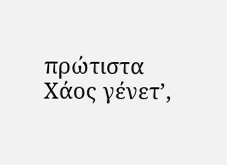πρώτιστα Χάος γένετʼ,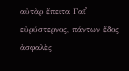αὐτὰρ ἔπειτα Γαῖʼ εὐρύστερνος, πάντων ἕδος ἀσφαλὲς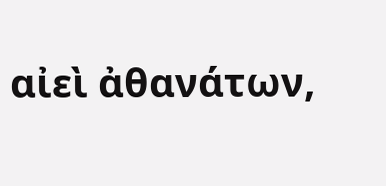αἰεὶ ἀθανάτων,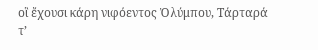οἳ ἔχουσι κάρη νιφόεντος Ὀλύμπου, Τάρταρά τʼ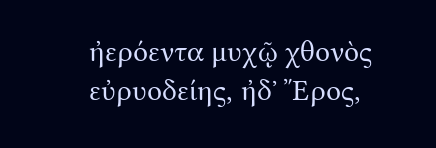ἠερόεντα μυχῷ χθονὸς εὐρυοδείης, ἠδʼ Ἔρος,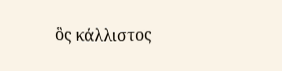ὃς κάλλιστος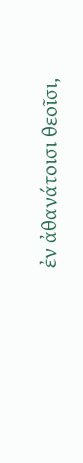ἐν ἀθανάτοισι θεοῖσι,